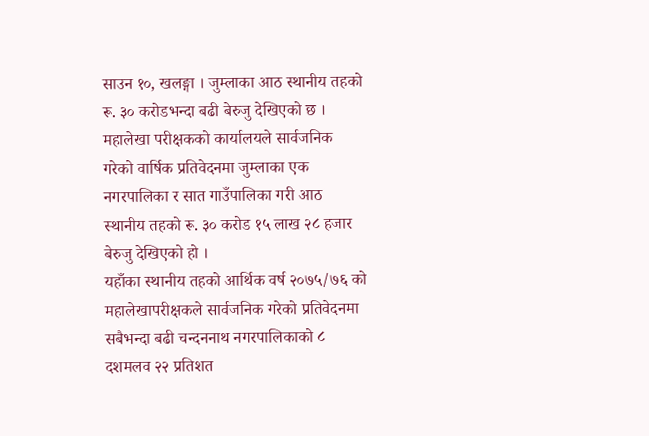साउन १०, खलङ्गा । जुम्लाका आठ स्थानीय तहको रू. ३० करोडभन्दा बढी बेरुजु देखिएको छ । महालेखा परीक्षकको कार्यालयले सार्वजनिक गरेको वार्षिक प्रतिवेदनमा जुम्लाका एक नगरपालिका र सात गाउँपालिका गरी आठ स्थानीय तहको रू. ३० करोड १५ लाख २८ हजार बेरुजु देखिएको हो ।
यहाँका स्थानीय तहको आर्थिक वर्ष २०७५/७६ को महालेखापरीक्षकले सार्वजनिक गरेको प्रतिवेदनमा सबैभन्दा बढी चन्दननाथ नगरपालिकाको ८ दशमलव २२ प्रतिशत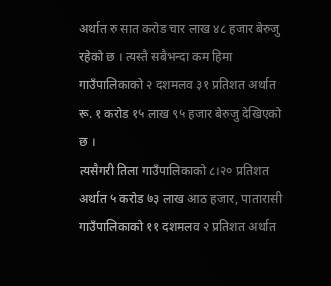अर्थात रु सात करोड चार लाख ४८ हजार बेरुजु रहेको छ । त्यस्तै सबैभन्दा कम हिमा गाउँपालिकाको २ दशमलव ३१ प्रतिशत अर्थात रू. १ करोड १५ लाख ९५ हजार बेरुजु देखिएको छ ।
त्यसैगरी तिला गाउँपालिकाको ८।२० प्रतिशत अर्थात ५ करोड ७३ लाख आठ हजार, पातारासी गाउँपालिकाको ११ दशमलव २ प्रतिशत अर्थात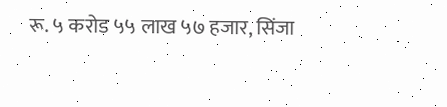रू. ५ करोड ५५ लाख ५७ हजार, सिंजा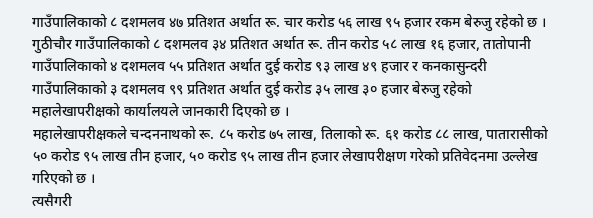गाउँपालिकाको ८ दशमलव ४७ प्रतिशत अर्थात रू. चार करोड ५६ लाख ९५ हजार रकम बेरुजु रहेको छ ।
गुठीचौर गाउँपालिकाको ८ दशमलव ३४ प्रतिशत अर्थात रू. तीन करोड ५८ लाख १६ हजार, तातोपानी गाउँपालिकाको ४ दशमलव ५५ प्रतिशत अर्थात दुई करोड ९३ लाख ४९ हजार र कनकासुन्दरी गाउँपालिकाको ३ दशमलव ९९ प्रतिशत अर्थात दुई करोड ३५ लाख ३० हजार बेरुजु रहेको महालेखापरीक्षको कार्यालयले जानकारी दिएको छ ।
महालेखापरीक्षकले चन्दननाथको रू. ८५ करोड ७५ लाख, तिलाको रू. ६१ करोड ८८ लाख, पातारासीको ५० करोड ९५ लाख तीन हजार, ५० करोड ९५ लाख तीन हजार लेखापरीक्षण गरेको प्रतिवेदनमा उल्लेख गरिएको छ ।
त्यसैगरी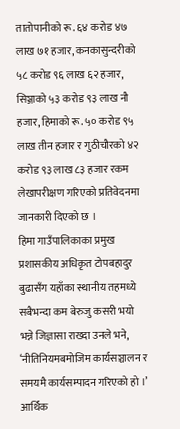तातोपानीको रू. ६४ करोड ४७ लाख ७१ हजार, कनकासुन्दरीको ५८ करोड ९६ लाख ६२ हजार, सिञ्जाको ५३ करोड ९३ लाख नौ हजार, हिमाको रू. ५० करोड ९५ लाख तीन हजार र गुठीचौरको ४२ करोड ९३ लाख ८३ हजार रकम लेखापरीक्षण गरिएको प्रतिवेदनमा जानकारी दिएको छ ।
हिमा गाउँपालिकाका प्रमुख प्रशासकीय अधिकृत टोपबहादुर बुढासँग यहाँका स्थानीय तहमध्ये सबैभन्दा कम बेरुजु कसरी भयो भन्ने जिज्ञासा राख्दा उनले भने, ‘नीतिनियमबमोजिम कार्यसञ्चालन र समयमै कार्यसम्पादन गरिएको हो ।’ आर्थिक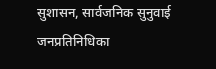सुशासन, सार्वजनिक सुनुवाई जनप्रतिनिधिका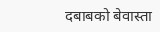दबाबको बेवास्ता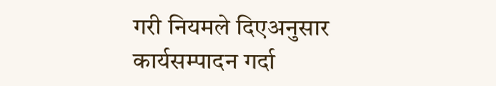गरी नियमले दिएअनुसार कार्यसम्पादन गर्दा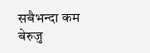सबैभन्दा कम बेरुजु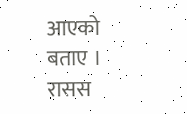आएको बताए । रासस